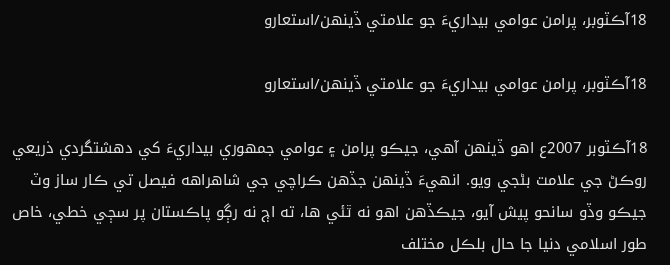18آڪٽوبر، پرامن عوامي بيداريءَ جو علامتي ڏينهن/استعارو

18آڪٽوبر، پرامن عوامي بيداريءَ جو علامتي ڏينهن/استعارو

18آڪٽوبر 2007ع اهو ڏينهن آهي، جيڪو پرامن ۽ عوامي جمهوري بيداريءَ کي دهشتگردي ذريعي روڪڻ جي علامت بڻجي ويو. انهيءَ ڏينهن جڏهن ڪراچي جي شاهراهه فيصل تي ڪار ساز وٽ جيڪو وڏو سانحو پيش آيو، جيڪڏهن اهو نه ٿئي ها، ته اڄ نه رڳو پاڪستان پر سڄي خطي، خاص طور اسلامي دنيا جا حال بلڪل مختلف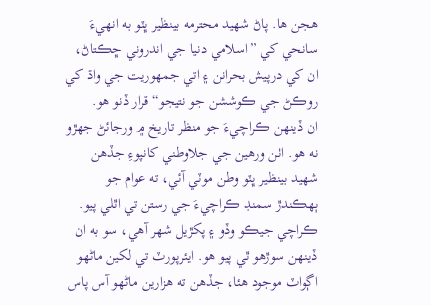هجن ها. پاڻ شهيد محترمه بينظير ڀٽو به انهيءَ سانحي کي ”اسلامي دنيا جي اندروني ڇڪتاڻ، ان کي درپيش بحرانن ۽ اتي جمهوريت جي واڌ کي روڪڻ جي ڪوششن جو نتيجو“ قرار ڏنو هو.
ان ڏينهن ڪراچيءَ جو منظر تاريخ ۾ ورجائڻ جهڙو نه هو. اٺن ورهين جي جلاوطني کانپوءِ جڏهن شهيد بينظير ڀٽو وطن موٽي آئي، ته عوام جو ٻهڪندڙ سمنڊ ڪراچيءَ جي رستن تي اٿلي پيو. ڪراچي جيڪو وڏو ۽ پکڙيل شهر آهي، سو به ان ڏينهن سوڙهو ٿي پيو هو. ايئرپورٽ تي لکين ماڻهو اڳواٽ موجود هئا، جڏهن ته هزارين ماڻهو آس پاس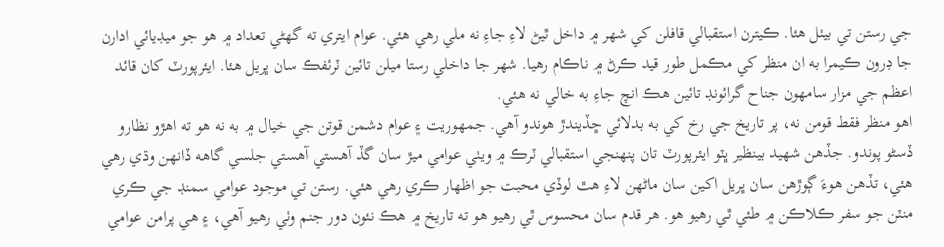جي رستن تي بيٺل هئا. ڪيترن استقبالي قافلن کي شهر ۾ داخل ٿيڻ لاءِ جاءِ نه ملي رهي هئي. عوام ايتري ته گهڻي تعداد ۾ هو جو ميڊيائي ادارن جا ڊرون ڪيمرا به ان منظر کي مڪمل طور قيد ڪرڻ ۾ ناڪام رهيا. شهر جا داخلي رستا ميلن تائين ٽرئفڪ سان ڀريل هئا. ايئرپورٽ کان قائد اعظم جي مزار سامهون جناح گرائونڊ تائين هڪ انچ جاءِ به خالي نه هئي.
اهو منظر فقط قومن نه، پر تاريخ جي رخ کي به بدلائي ڇڏيندڙ هوندو آهي. جمهوريت ۽ عوام دشمن قوتن جي خيال ۾ به نه هو ته اهڙو نظارو ڏسڻو پوندو. جڏهن شهيد بينظير ڀٽو ايئرپورٽ تان پنهنجي استقبالي ٽرڪ ۾ ويٺي عوامي ميڙ سان گڏ آهستي آهستي جلسي گاهه ڏانهن وڌي رهي هئي، تڏهن هوءَ ڳوڙهن سان ڀريل اکين سان ماڻهن لاءِ هٿ لوڏي محبت جو اظهار ڪري رهي هئي. رستن تي موجود عوامي سمنڊ جي ڪري منٽن جو سفر ڪلاڪن ۾ طئي ٿي رهيو هو. هر قدم سان محسوس ٿي رهيو هو ته تاريخ ۾ هڪ نئون دور جنم وٺي رهيو آهي، ۽ هي پرامن عوامي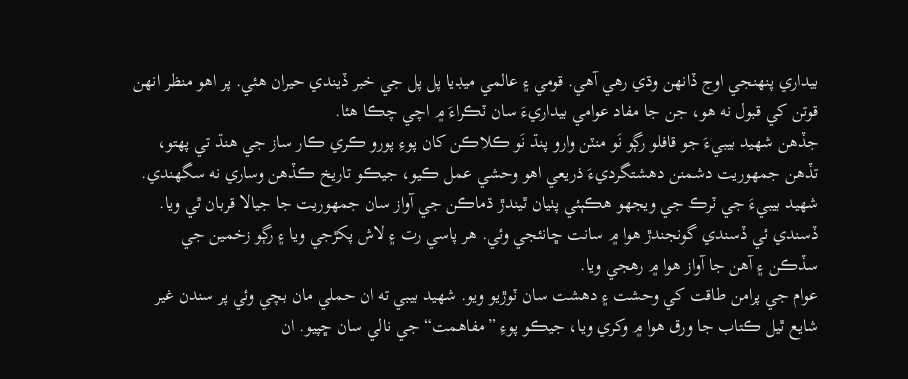بيداري پنهنجي اوج ڏانهن وڌي رهي آهي. قومي ۽ عالمي ميڊيا پل پل جي خبر ڏيندي حيران هئي. پر اهو منظر انهن قوتن کي قبول نه هو، جن جا مفاد عوامي بيداريءَ سان ٽڪراءَ ۾ اچي چڪا هئا.
جڏهن شهيد بيبيءَ جو قافلو رڳو نَو منٽن وارو پنڌ نَو ڪلاڪن کان پوءِ پورو ڪري ڪار ساز جي هنڌ تي پهتو، تڏهن جمهوريت دشمنن دهشتگرديءَ ذريعي اهو وحشي عمل ڪيو، جيڪو تاريخ ڪڏهن وساري نه سگهندي. شهيد بيبيءَ جي ٽرڪ جي ويجهو هڪٻئي پٺيان ٿيندڙ ڌماڪن جي آواز سان جمهوريت جا جيالا قربان ٿي ويا. ڏسندي ئي ڏسندي گونجندڙ هوا ۾ سانت ڇانئجي وئي. هر پاسي رت ۽ لاش پکڙجي ويا ۽ رڳو زخمين جي سڏڪن ۽ آهن جا آواز هوا ۾ رهجي ويا.
عوام جي پرامن طاقت کي وحشت ۽ دهشت سان ٽوڙيو ويو. شهيد بيبي ته ان حملي مان بچي وئي پر سندن غير شايع ٿيل ڪتاب جا ورق هوا ۾ وکري ويا، جيڪو پوءِ ”مفاهمت“ جي نالي سان ڇپيو. ان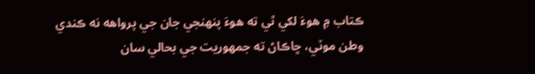ڪتاب ۾ هوءَ لکي ٿي ته هوءَ پنهنجي جان جي پرواهه نه ڪندي وطن موٽي، ڇاڪاڻ ته جمهوريت جي بحالي سان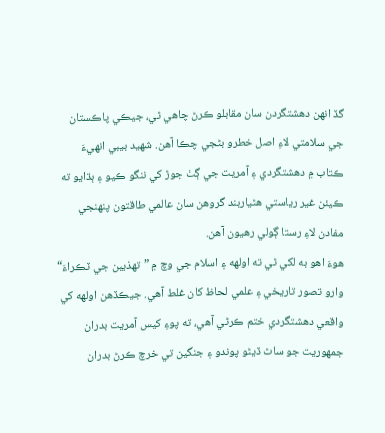گڏ انهن دهشتگردن سان مقابلو ڪرڻ چاهي ٿي، جيڪي پاڪستان جي سلامتي لاءِ اصل خطرو بڻجي چڪا آهن. شهيد بيبي انهيءَ ڪتاب ۾ دهشتگردي ۽ آمريت جي ڳٺ جوڙ کي ننگو ڪيو ۽ ٻڌايو ته ڪيئن غير رياستي هٿياربند گروهن سان عالمي طاقتون پنهنجي مفادن لاءِ رستا ڳولي رهيون آهن.
هوءَ اهو به لکي ٿي ته اولهه ۽ اسلام جي وچ ۾ ”تهذيبن جي ٽڪراءَ“ وارو تصور تاريخي ۽ علمي لحاظ کان غلط آهي. جيڪڏهن اولهه کي واقعي دهشتگردي ختم ڪرڻي آهي، ته پوءِ کيس آمريت بدران جمهوريت جو ساٿ ڏيڻو پوندو ۽ جنگين تي خرچ ڪرڻ بدران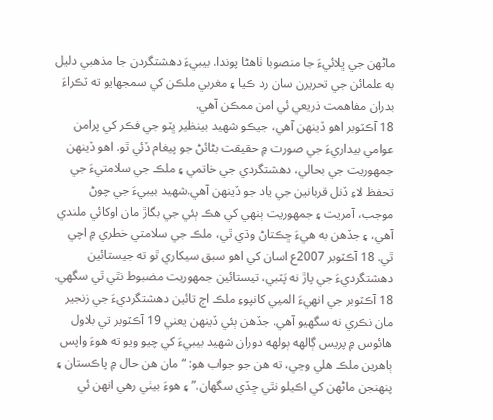ماڻهن جي ڀلائيءَ جا منصوبا ٺاهڻا پوندا. بيبيءَ دهشتگردن جا مذهبي دليل به علمائن جي تحريرن سان رد ڪيا ۽ مغربي ملڪن کي سمجهايو ته ٽڪراءَ بدران مفاهمت ذريعي ئي امن ممڪن آهي.
18 آڪٽوبر اهو ڏينهن آهي، جيڪو شهيد بينظير ڀٽو جي فڪر کي پرامن عوامي بيداريءَ جي صورت ۾ حقيقت بڻائڻ جو پيغام ڏئي ٿو. اهو ڏينهن جمهوريت جي بحالي، دهشتگردي جي خاتمي ۽ ملڪ جي سلامتيءَ جي تحفظ لاءِ ڏنل قربانين جي ياد جو ڏينهن آهي.شهيد بيبيءَ جي چوڻ موجب، آمريت ۽ جمهوريت ٻنهي کي هڪ ٻئي جي بگاڙ مان اوکائي ملندي آهي، ۽ جڏهن به هيءَ ڇڪتاڻ وڌي ٿي، ملڪ جي سلامتي خطري ۾ اچي ٿي. 18 آڪٽوبر 2007ع اسان کي اهو سبق سيکاري ٿو ته جيستائين دهشتگرديءَ جي پاڙ نه پَٽبي، تيستائين جمهوريت مضبوط نٿي ٿي سگهي.
18 آڪٽوبر جي انهيءَ الميي کانپوءِ ملڪ اڄ تائين دهشتگرديءَ جي زنجير مان نڪري نه سگهيو آهي. جڏهن ٻئي ڏينهن يعني 19 آڪٽوبر تي بلاول هائوس ۾ پريس ڳالهه ٻولهه دوران شهيد بيبيءَ کي چيو ويو ته هوءَ واپس ٻاهرين ملڪ هلي وڃي، ته هن جو جواب هو: “مان هن حال ۾ پاڪستان ۽ پنهنجن ماڻهن کي اڪيلو نٿي ڇڏي سگهان.” ۽ هوءَ بيٺي رهي انهن ئي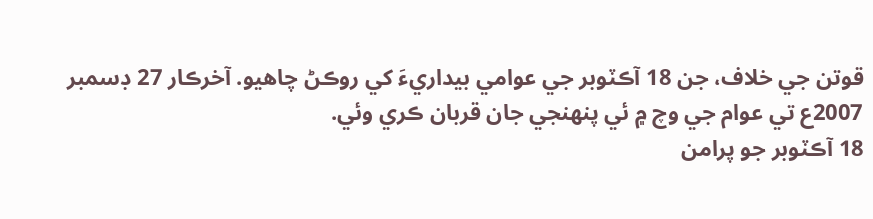قوتن جي خلاف، جن 18 آڪٽوبر جي عوامي بيداريءَ کي روڪڻ چاهيو. آخرڪار 27 ڊسمبر 2007ع تي عوام جي وچ ۾ ئي پنهنجي جان قربان ڪري وئي.
18 آڪٽوبر جو پرامن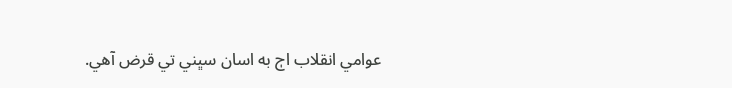عوامي انقلاب اڄ به اسان سڀني تي قرض آهي.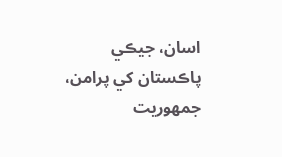اسان، جيڪي پاڪستان کي پرامن، جمهوريت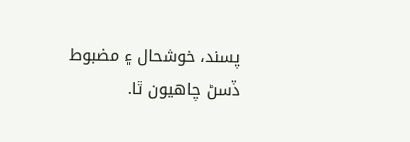پسند، خوشحال ۽ مضبوط ڏسڻ چاهيون ٿا.